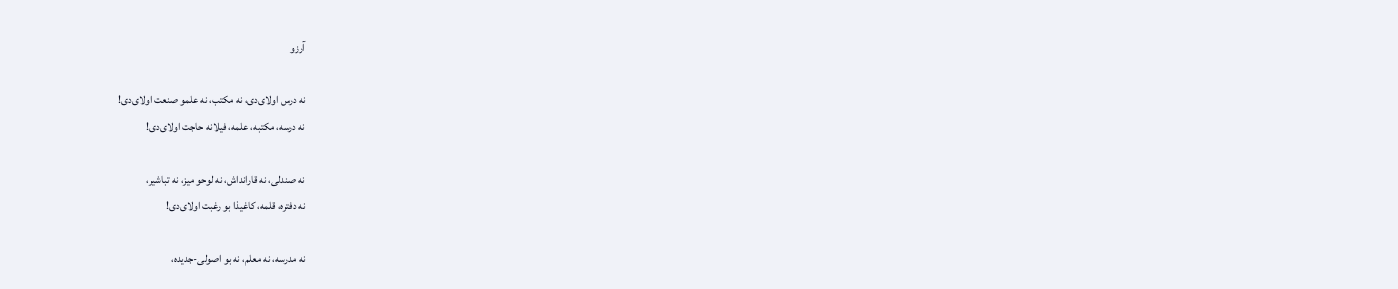آرزو

نه درس اولای‌دی، نه مکتب، نه علمو صنعت اولای‌دی!
نه درسه، مکتبه، علمه، فیلانه حاجت اولای‌دی!

نه صندلی، نه قارانداش، نه لوحو میز، نه تباشیر،
نه دفتره، قلمه، کاغیذا بو رغبت اولای‌دی!

نه مدرسه، نه معلم، نه بو اصولی-جدیده،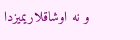و نه اوشاقلاریمیزدا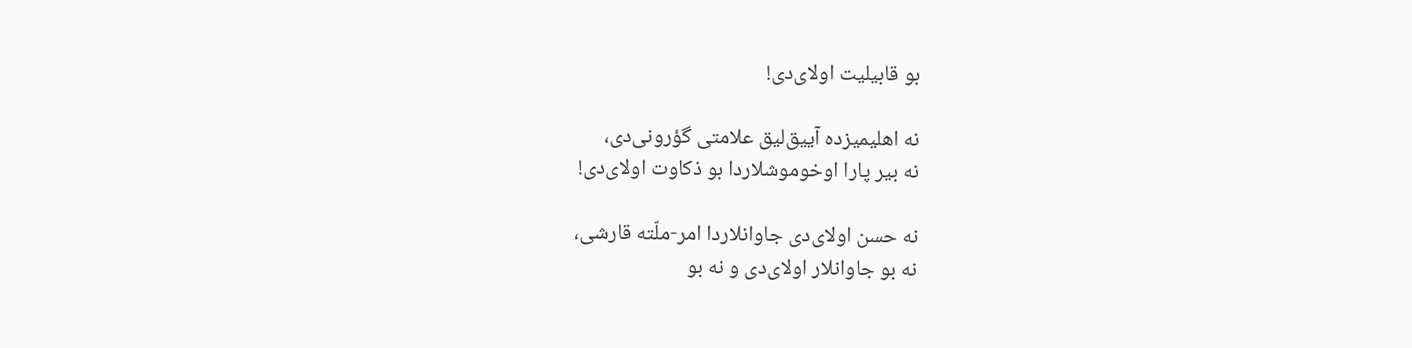بو قابیلیت اولای‌دی!

نه اهلیمیزده آییق‌لیق علامتی گؤرونی‌دی،
نه بیر پارا اوخوموشلاردا بو ذکاوت اولای‌دی!

نه حسن اولای‌دی جاوانلاردا امر-ملّته قارشی،
نه بو جاوانلار اولای‌دی و نه بو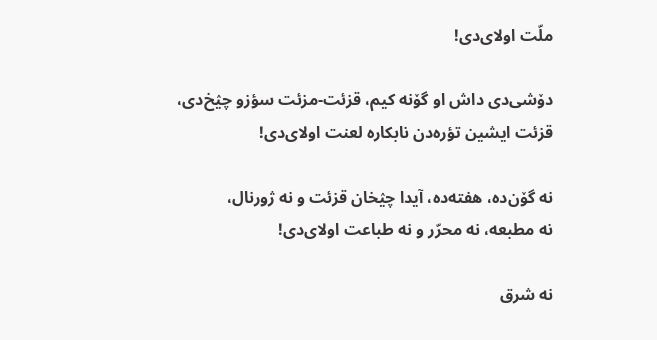ملّت اولای‌دی!

دۆشی‌دی داش او گۆنه کیم، قزئت-مزئت سؤزو چؽخ‌دی،
قزئت ایشین تؤره‌دن نابکاره لعنت اولای‌دی!

نه گۆن‌ده، هفته‌ده، آیدا چؽخان قزئت و نه ژورنال،
نه مطبعه، نه محرّر و نه طباعت اولای‌دی!

نه شرق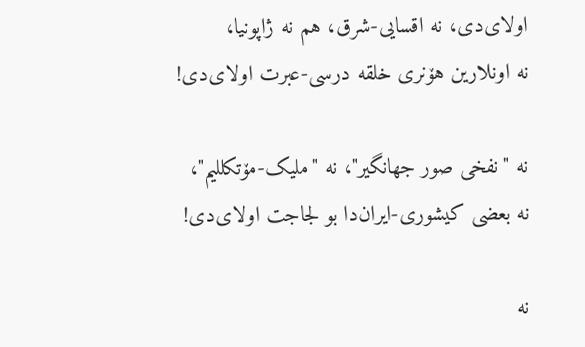اولای‌دی، نه اقسایی-شرق، هم نه ژاپونیا،
نه اونلارین هۆنری خلقه درسی-عبرت اولای‌دی!

نه "نفخی صور جهانگیر"، نه "ملیک-مۆتکللیم"،
نه بعضی کیشوری-ایران‌دا بو لجاجت اولای‌دی!

نه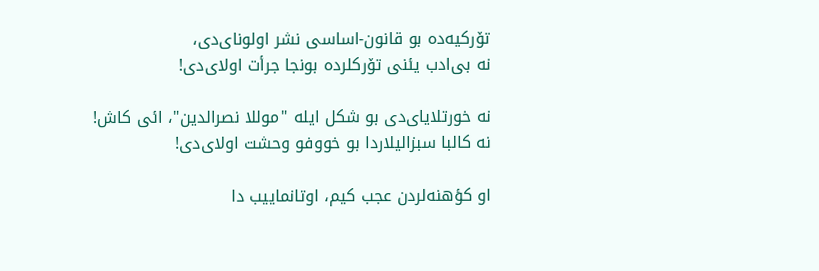تۆرکیه‌ده بو قانون-اساسی نشر اولونای‌دی،
نه بی‌ادب یئنی تۆرکلرده بونجا جرأت اولای‌دی!

نه خورتلایای‌دی بو شکل ایله "موللا نصرالدین"، ائی کاش!
نه کالبا سبزالیلاردا بو خووفو وحشت اولای‌دی!

او کؤهنه‌لردن عجب کیم، اوتانماییب دا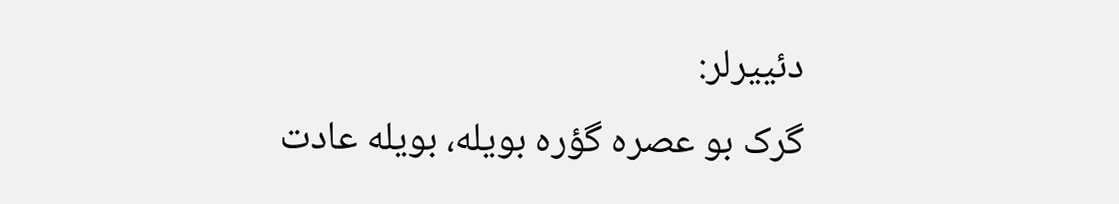دئییرلر:
گرک بو عصره گؤره بویله، بویله عادت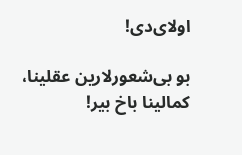اولای‌دی!

بو بی‌شعورلارین عقلینا، کمالینا باخ بیر!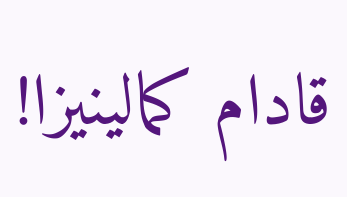قادام کمالینیزا!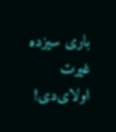باری سیزده غیرت اولای‌دی!